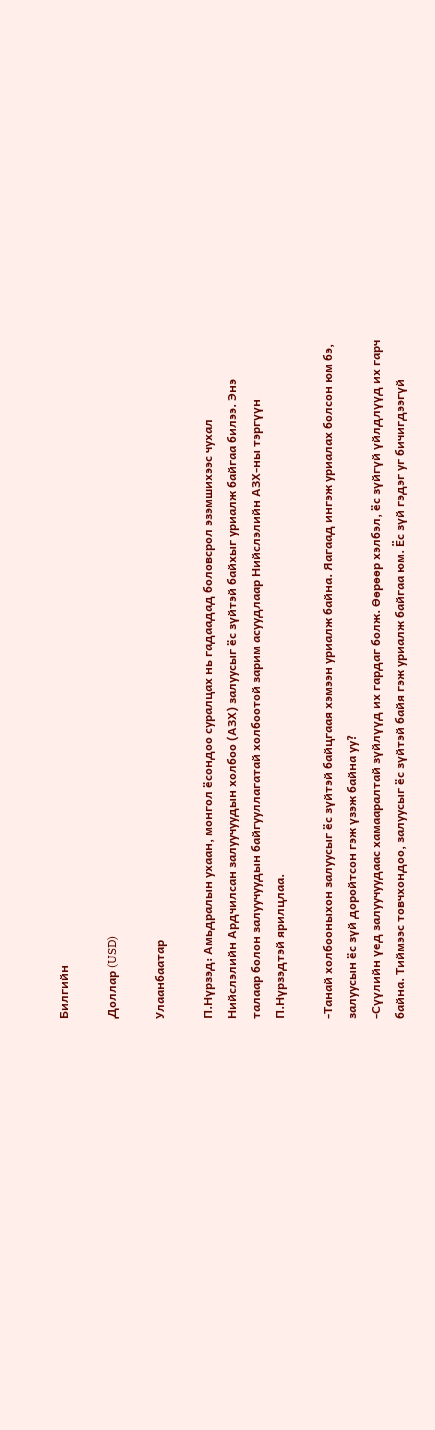Билгийн

Доллар (USD)

Улаанбаатар

П.Нүрзэд: Амьдралын ухаан, монгол ёсондоо суралцах нь гадаадад боловсрол эзэмшихээс чухал
Нийслэлийн Ардчилсан залуучуудын холбоо (АЗХ) залуусыг ёс зүйтэй байхыг уриалж байгаа билээ. Энэ талаар болон залуучуудын байгууллагатай холбоотой зарим асуудлаар Нийслэлийн АЗХ-ны тэргүүн П.Нүрзэдтэй ярилцлаа.

-Танай холбооныхон залууcыг ёс зүйтэй байцгаая хэмээн уриалж байна. Яагаад ингэж уриалах болсон юм бэ, залуусын ёс зүй доройтсон гэж үзэж байна уу?
-Сүүлийн үед залуучуудаас хамааралтай зүйлүүд их гардаг болж. Өөрөөр хэлбэл, ёс зүйгүй үйлдлүүд их гарч байна. Тиймээс товчхондоо, залуусыг ёс зүйтэй байя гэж уриалж байгаа юм. Ёс зүй гэдэг уг бичигдээгүй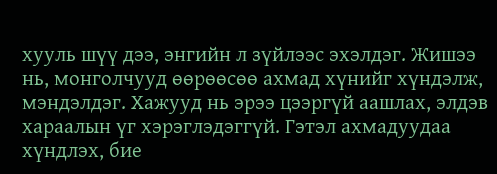хууль шүү дээ, энгийн л зүйлээс эхэлдэг. Жишээ нь, монголчууд өөрөөсөө ахмад хүнийг хүндэлж, мэндэлдэг. Хажууд нь эрээ цээргүй аашлах, элдэв хараалын үг хэрэглэдэггүй. Гэтэл ахмадуудаа хүндлэх, бие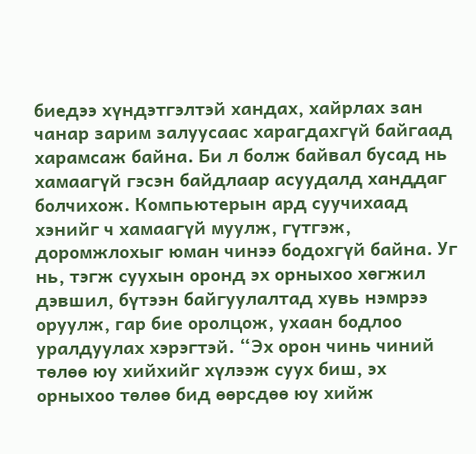биедээ хүндэтгэлтэй хандах, хайрлах зан чанар зарим залуусаас харагдахгүй байгаад харамсаж байна. Би л болж байвал бусад нь хамаагүй гэсэн байдлаар асуудалд ханддаг болчихож. Компьютерын ард суучихаад хэнийг ч хамаагүй муулж, гүтгэж, доромжлохыг юман чинээ бодохгүй байна. Уг нь, тэгж суухын оронд эх орныхоо хөгжил дэвшил, бүтээн байгуулалтад хувь нэмрээ оруулж, гар бие оролцож, ухаан бодлоо уралдуулах хэрэгтэй. “Эх орон чинь чиний төлөө юу хийхийг хүлээж суух биш, эх орныхоо төлөө бид өөрсдөө юу хийж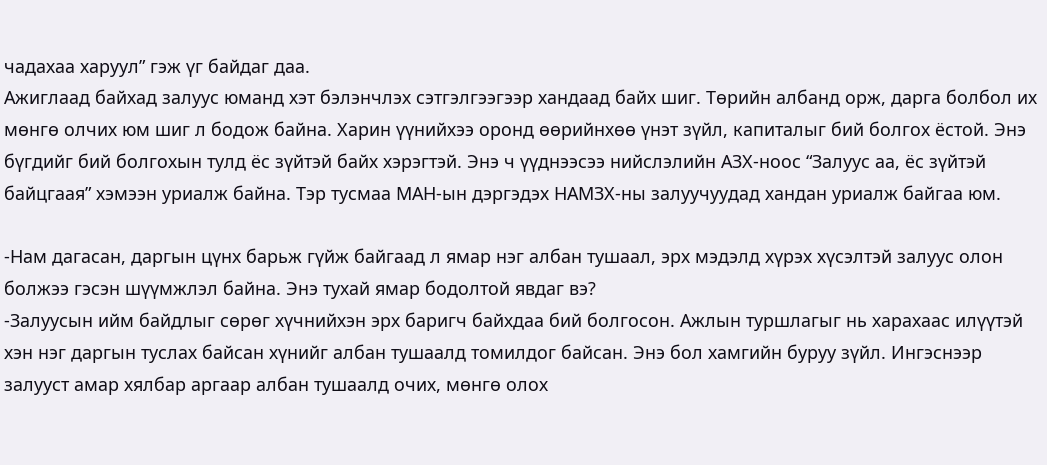чадахаа харуул” гэж үг байдаг даа.
Ажиглаад байхад залуус юманд хэт бэлэнчлэх сэтгэлгээгээр хандаад байх шиг. Төрийн албанд орж, дарга болбол их мөнгө олчих юм шиг л бодож байна. Харин үүнийхээ оронд өөрийнхөө үнэт зүйл, капиталыг бий болгох ёстой. Энэ бүгдийг бий болгохын тулд ёс зүйтэй байх хэрэгтэй. Энэ ч үүднээсээ нийслэлийн АЗХ-ноос “Залуус аа, ёс зүйтэй байцгаая” хэмээн уриалж байна. Тэр тусмаа МАН-ын дэргэдэх НАМЗХ-ны залуучуудад хандан уриалж байгаа юм.

-Нам дагасан, даргын цүнх барьж гүйж байгаад л ямар нэг албан тушаал, эрх мэдэлд хүрэх хүсэлтэй залуус олон болжээ гэсэн шүүмжлэл байна. Энэ тухай ямар бодолтой явдаг вэ?
-Залуусын ийм байдлыг сөрөг хүчнийхэн эрх баригч байхдаа бий болгосон. Ажлын туршлагыг нь харахаас илүүтэй хэн нэг даргын туслах байсан хүнийг албан тушаалд томилдог байсан. Энэ бол хамгийн буруу зүйл. Ингэснээр залууст амар хялбар аргаар албан тушаалд очих, мөнгө олох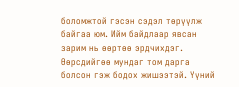боломжтой гэсэн сэдэл төрүүлж байгаа юм. Ийм байдлаар явсан зарим нь өөртөө эрдчихдэг. Өөрсдийгөө мундаг том дарга болсон гэж бодох жишээтэй. Үүний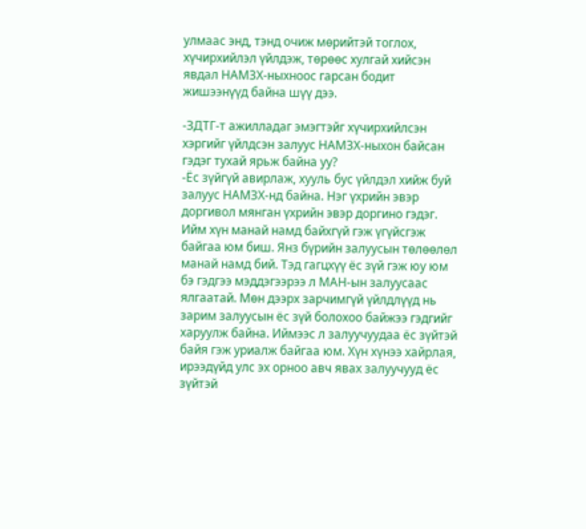улмаас энд, тэнд очиж мөрийтэй тоглох, хүчирхийлэл үйлдэж, төрөөс хулгай хийсэн явдал НАМЗХ-ныхноос гарсан бодит жишээнүүд байна шүү дээ.

-ЗДТГ-т ажилладаг эмэгтэйг хүчирхийлсэн хэргийг үйлдсэн залуус НАМЗХ-ныхон байсан гэдэг тухай ярьж байна уу?
-Ёс зүйгүй авирлаж, хууль бус үйлдэл хийж буй залуус НАМЗХ-нд байна. Нэг үхрийн эвэр доргивол мянган үхрийн эвэр доргино гэдэг. Ийм хүн манай намд байхгүй гэж үгүйсгэж байгаа юм биш. Янз бүрийн залуусын төлөөлөл манай намд бий. Тэд гагцхүү ёс зүй гэж юу юм бэ гэдгээ мэддэгээрээ л МАН-ын залуусаас ялгаатай. Мөн дээрх зарчимгүй үйлдлүүд нь зарим залуусын ёс зүй болохоо байжээ гэдгийг харуулж байна. Иймээс л залуучуудаа ёс зүйтэй байя гэж уриалж байгаа юм. Хүн хүнээ хайрлая, ирээдүйд улс эх орноо авч явах залуучууд ёс зүйтэй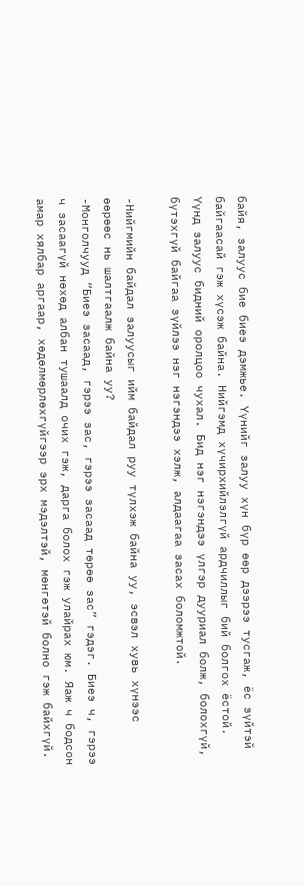байя, залуус бие биеэ дэмжье. Үүнийг залуу хүн бүр өөр дээрээ тусгаж, ёс зүйтэй байгаасай гэж хүсэж байна. Нийгэмд хүчирхийлэлгүй ардчиллыг бий болгох ёстой. Үүнд залуус бидний оролцоо чухал. Бид нэг нэгэндээ үлгэр дууриал болж, болохгүй, бүтэхгүй байгаа зүйлээ нэг нэгэндээ хэлж, алдаагаа засах боломжтой.

-Нийгмийн байдал залуусыг ийм байдал руу түлхэж байна уу, эсвэл хувь хүнээс өөрөөс нь шалтгаалж байна уу?
-Монголчууд “Биеэ засаад, гэрээ зас, гэрээ засаад төрөө зас” гэдэг. Биеэ ч, гэрээ ч засаагүй нөхөд албан тушаалд очих гэж, дарга болох гэж улайрах юм. Яаж ч бодсон амар хялбар аргаар, хөдөлмөрлөхгүйгээр эрх мэдэлтэй, мөнгөтэй болно гэж байхгүй.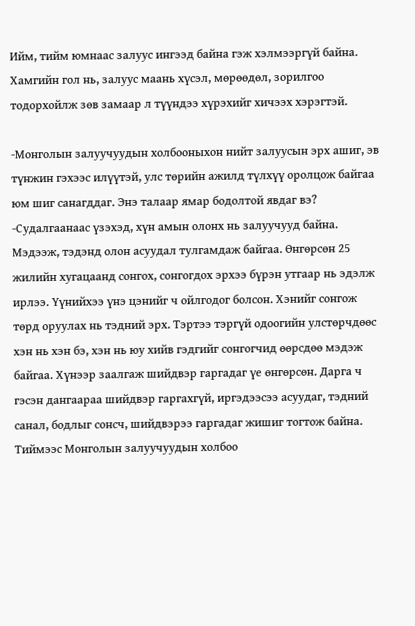Ийм, тийм юмнаас залуус ингээд байна гэж хэлмээргүй байна. Хамгийн гол нь, залуус маань хүсэл, мөрөөдөл, зорилгоо тодорхойлж зөв замаар л түүндээ хүрэхийг хичээх хэрэгтэй.

-Монголын залуучуудын холбооныхон нийт залуусын эрх ашиг, эв түнжин гэхээс илүүтэй, улс төрийн ажилд түлхүү оролцож байгаа юм шиг санагддаг. Энэ талаар ямар бодолтой явдаг вэ?
-Судалгаанаас үзэхэд, хүн амын олонх нь залуучууд байна. Мэдээж, тэдэнд олон асуудал тулгамдаж байгаа. Өнгөрсөн 25 жилийн хугацаанд сонгох, сонгогдох эрхээ бүрэн утгаар нь эдэлж ирлээ. Үүнийхээ үнэ цэнийг ч ойлгодог болсон. Хэнийг сонгож төрд оруулах нь тэдний эрх. Тэртээ тэргүй одоогийн улстөрчдөөс хэн нь хэн бэ, хэн нь юу хийв гэдгийг сонгогчид өөрсдөө мэдэж байгаа. Хүнээр заалгаж шийдвэр гаргадаг үе өнгөрсөн. Дарга ч гэсэн дангаараа шийдвэр гаргахгүй, иргэдээсээ асуудаг, тэдний санал, бодлыг сонсч, шийдвэрээ гаргадаг жишиг тогтож байна. Тиймээс Монголын залуучуудын холбоо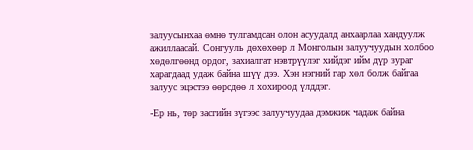залуусынхаа өмнө тулгамдсан олон асуудалд анхаарлаа хандуулж ажиллаасай. Сонгууль дөхөхөөр л Монголын залуучуудын холбоо хөдөлгөөнд ордог, захиалгат нэвтрүүлэг хийдэг ийм дүр зураг харагдаад удаж байна шүү дээ. Хэн нэгний гар хөл болж байгаа залуус эцэстээ өөрсдөө л хохироод үлддэг.

-Ер нь, төр засгийн зүгээс залуучуудаа дэмжиж чадаж байна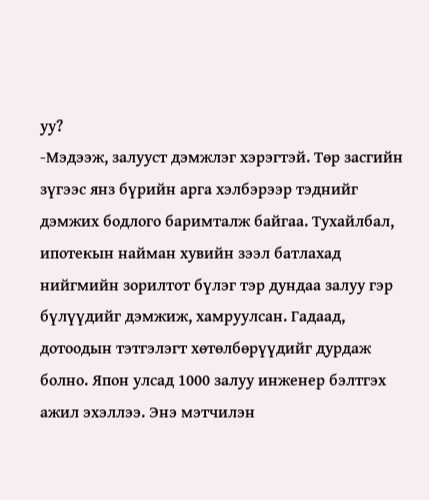уу?
-Мэдээж, залууст дэмжлэг хэрэгтэй. Төр засгийн зүгээс янз бүрийн арга хэлбэрээр тэднийг дэмжих бодлого баримталж байгаа. Тухайлбал, ипотекын найман хувийн зээл батлахад нийгмийн зорилтот бүлэг тэр дундаа залуу гэр бүлүүдийг дэмжиж, хамруулсан. Гадаад, дотоодын тэтгэлэгт хөтөлбөрүүдийг дурдаж болно. Япон улсад 1000 залуу инженер бэлтгэх ажил эхэллээ. Энэ мэтчилэн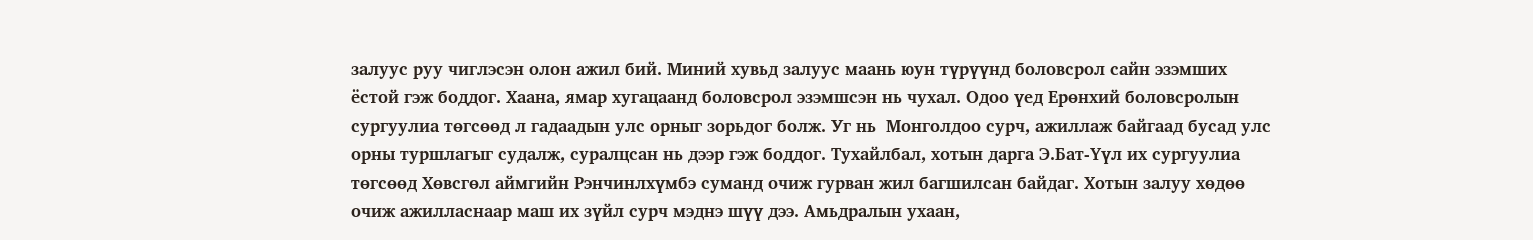залуус руу чиглэсэн олон ажил бий. Миний хувьд залуус маань юун түрүүнд боловсрол сайн эзэмших ёстой гэж боддог. Хаана, ямар хугацаанд боловсрол эзэмшсэн нь чухал. Одоо үед Ерөнхий боловсролын сургуулиа төгсөөд л гадаадын улс орныг зорьдог болж. Уг нь  Монголдоо сурч, ажиллаж байгаад бусад улс орны туршлагыг судалж, суралцсан нь дээр гэж боддог. Тухайлбал, хотын дарга Э.Бат-Үүл их сургуулиа төгсөөд Хөвсгөл аймгийн Рэнчинлхүмбэ суманд очиж гурван жил багшилсан байдаг. Хотын залуу хөдөө очиж ажилласнаар маш их зүйл сурч мэднэ шүү дээ. Амьдралын ухаан,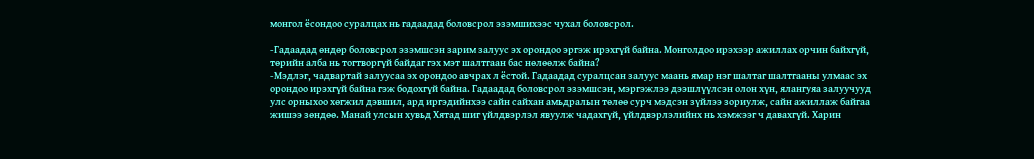монгол ёсондоо суралцах нь гадаадад боловсрол эзэмшихээс чухал боловсрол.

-Гадаадад өндөр боловсрол эзэмшсэн зарим залуус эх орондоо эргэж ирэхгүй байна. Монголдоо ирэхээр ажиллах орчин байхгүй, төрийн алба нь тогтворгүй байдаг гэх мэт шалтгаан бас нөлөөлж байна?
-Мэдлэг, чадвартай залуусаа эх орондоо авчрах л ёстой. Гадаадад суралцсан залуус маань ямар нэг шалтаг шалтгааны улмаас эх орондоо ирэхгүй байна гэж бодохгүй байна. Гадаадад боловсрол эзэмшсэн, мэргэжлээ дээшлүүлсэн олон хүн, ялангуяа залуучууд улс орныхоо хөгжил дэвшил, ард иргэдийнхээ сайн сайхан амьдралын төлөө сурч мэдсэн зүйлээ зориулж, сайн ажиллаж байгаа жишээ зөндөө. Манай улсын хувьд Хятад шиг үйлдвэрлэл явуулж чадахгүй, үйлдвэрлэлийнх нь хэмжээг ч давахгүй. Харин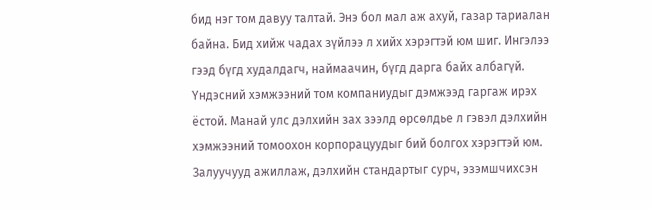бид нэг том давуу талтай. Энэ бол мал аж ахуй, газар тариалан байна. Бид хийж чадах зүйлээ л хийх хэрэгтэй юм шиг. Ингэлээ гээд бүгд худалдагч, наймаачин, бүгд дарга байх албагүй. Үндэсний хэмжээний том компаниудыг дэмжээд гаргаж ирэх ёстой. Манай улс дэлхийн зах зээлд өрсөлдье л гэвэл дэлхийн хэмжээний томоохон корпорацуудыг бий болгох хэрэгтэй юм. Залуучууд ажиллаж, дэлхийн стандартыг сурч, эзэмшчихсэн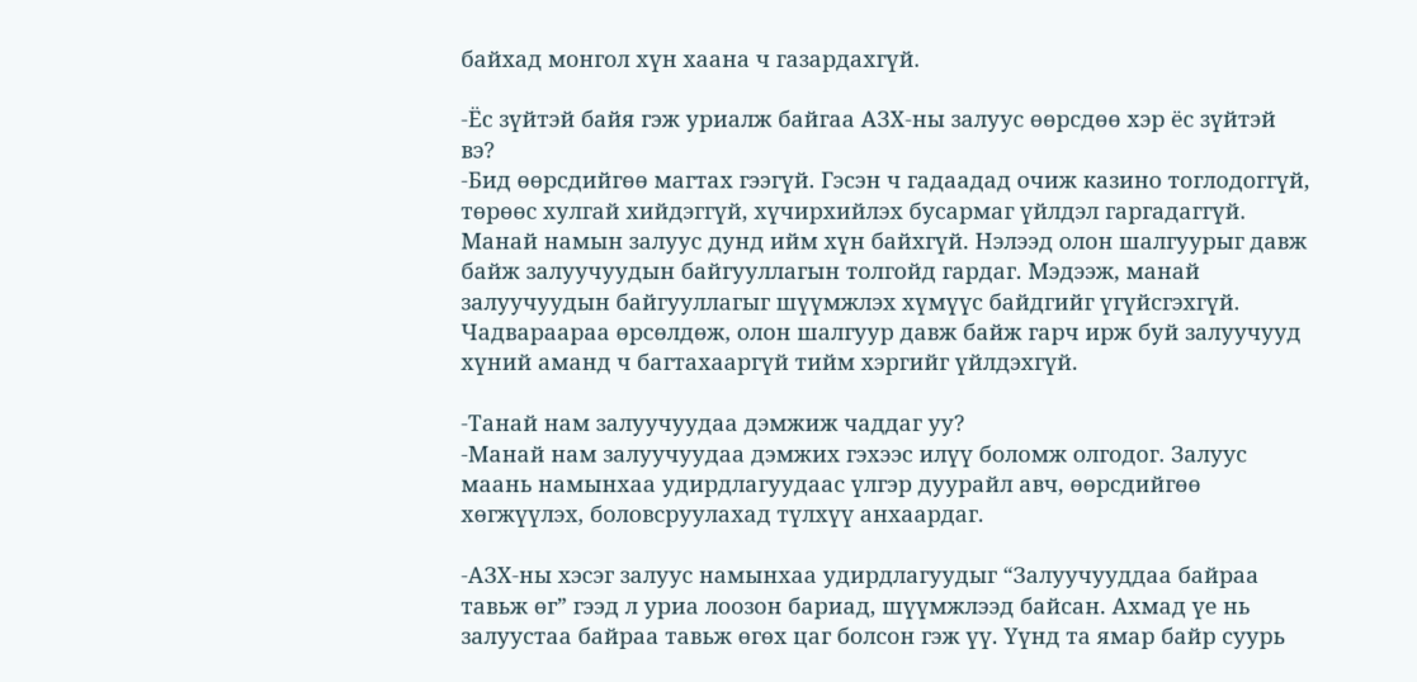байхад монгол хүн хаана ч газардахгүй.

-Ёс зүйтэй байя гэж уриалж байгаа АЗХ-ны залуус өөрсдөө хэр ёс зүйтэй вэ?
-Бид өөрсдийгөө магтах гээгүй. Гэсэн ч гадаадад очиж казино тоглодоггүй, төрөөс хулгай хийдэггүй, хүчирхийлэх бусармаг үйлдэл гаргадаггүй. Манай намын залуус дунд ийм хүн байхгүй. Нэлээд олон шалгуурыг давж байж залуучуудын байгууллагын толгойд гардаг. Мэдээж, манай залуучуудын байгууллагыг шүүмжлэх хүмүүс байдгийг үгүйсгэхгүй. Чадвараараа өрсөлдөж, олон шалгуур давж байж гарч ирж буй залуучууд хүний аманд ч багтахааргүй тийм хэргийг үйлдэхгүй.

-Танай нам залуучуудаа дэмжиж чаддаг уу?
-Манай нам залуучуудаа дэмжих гэхээс илүү боломж олгодог. Залуус маань намынхаа удирдлагуудаас үлгэр дуурайл авч, өөрсдийгөө хөгжүүлэх, боловсруулахад түлхүү анхаардаг.

-АЗХ-ны хэсэг залуус намынхаа удирдлагуудыг “Залуучууддаа байраа тавьж өг” гээд л уриа лоозон бариад, шүүмжлээд байсан. Ахмад үе нь залуустаа байраа тавьж өгөх цаг болсон гэж үү. Үүнд та ямар байр суурь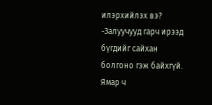илэрхийлэх вэ?
-Залуучууд гарч ирээд бүгдийг сайхан болгоно гэж байхгүй. Ямар ч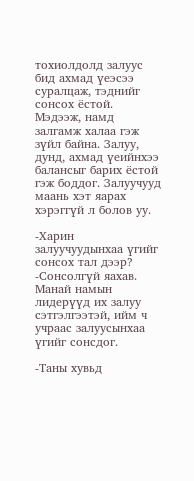тохиолдолд залуус бид ахмад үеэсээ суралцаж, тэднийг сонсох ёстой. Мэдээж, намд залгамж халаа гэж зүйл байна. Залуу, дунд, ахмад үеийнхээ балансыг барих ёстой гэж боддог. Залуучууд маань хэт яарах хэрэггүй л болов уу.

-Харин залуучуудынхаа үгийг сонсох тал дээр?
-Сонсолгүй яахав. Манай намын лидерүүд их залуу сэтгэлгээтэй, ийм ч учраас залуусынхаа үгийг сонсдог.

-Таны хувьд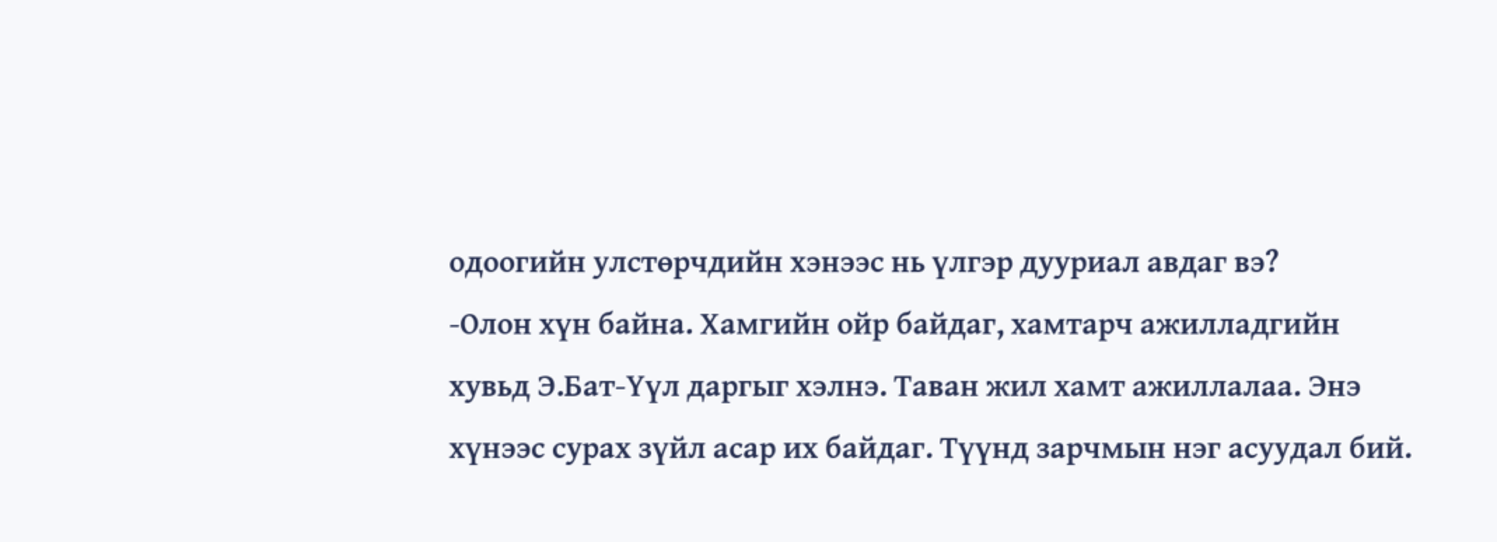одоогийн улстөрчдийн хэнээс нь үлгэр дууриал авдаг вэ?
-Олон хүн байна. Хамгийн ойр байдаг, хамтарч ажилладгийн хувьд Э.Бат-Үүл даргыг хэлнэ. Таван жил хамт ажиллалаа. Энэ хүнээс сурах зүйл асар их байдаг. Түүнд зарчмын нэг асуудал бий.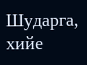Шударга, хийе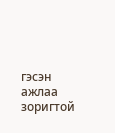гэсэн ажлаа зоригтой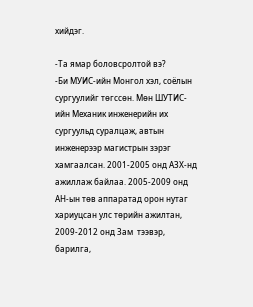хийдэг.

-Та ямар боловсролтой вэ?
-Би МУИС-ийн Монгол хэл, соёлын сургуулийг төгссөн. Мөн ШУТИС-ийн Механик инженерийн их сургуульд суралцаж, автын инженерээр магистрын зэрэг хамгаалсан. 2001-2005 онд АЗХ-нд ажиллаж байлаа. 2005-2009 онд АН-ын төв аппаратад орон нутаг хариуцсан улс төрийн ажилтан, 2009-2012 онд Зам  тээвэр, барилга,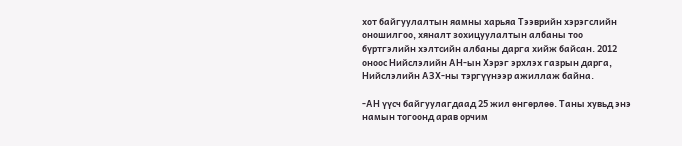хот байгуулалтын яамны харьяа Тээврийн хэрэгслийн оношилгоо, хяналт зохицуулалтын албаны тоо бүртгэлийн хэлтсийн албаны дарга хийж байсан. 2012 оноос Нийслэлийн АН-ын Хэрэг эрхлэх газрын дарга, Нийслэлийн АЗХ-ны тэргүүнээр ажиллаж байна.

-АН үүсч байгуулагдаад 25 жил өнгөрлөө. Таны хувьд энэ намын тогоонд арав орчим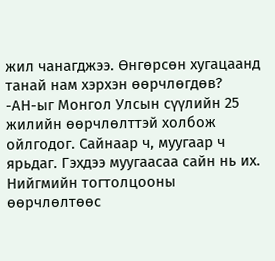жил чанагджээ. Өнгөрсөн хугацаанд танай нам хэрхэн өөрчлөгдөв?
-АН-ыг Монгол Улсын сүүлийн 25 жилийн өөрчлөлттэй холбож ойлгодог. Сайнаар ч, муугаар ч ярьдаг. Гэхдээ муугаасаа сайн нь их. Нийгмийн тогтолцооны өөрчлөлтөөс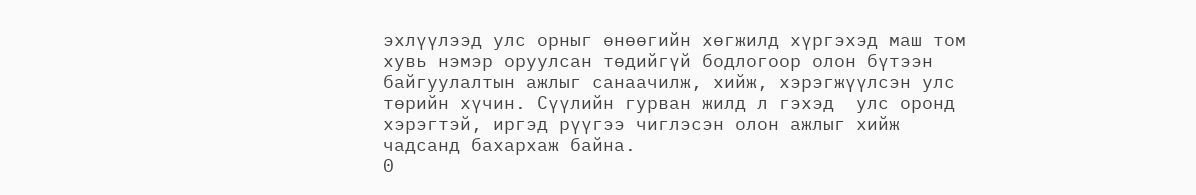эхлүүлээд улс орныг өнөөгийн хөгжилд хүргэхэд маш том хувь нэмэр оруулсан төдийгүй бодлогоор олон бүтээн байгуулалтын ажлыг санаачилж, хийж, хэрэгжүүлсэн улс төрийн хүчин. Сүүлийн гурван жилд л гэхэд  улс оронд хэрэгтэй, иргэд рүүгээ чиглэсэн олон ажлыг хийж чадсанд бахархаж байна.
0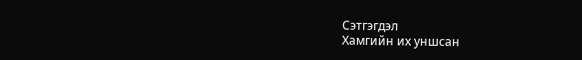Сэтгэгдэл
Хамгийн их уншсан